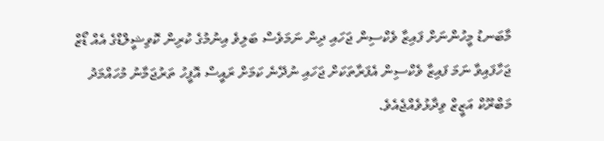މާބަނޑު މީހުންނަށް ފައިޒާ ވެކްސިން ޖަހައި ދިން ނަމަވެސް ބަލިވެ އިނުމުގެ ކުރިން ކޮވިޝީލްޑްގެ އެއް ޑޯޒް ޖަހާފައިވާ ނަމަ ފައިޒާ ވެކްސިން އެފަރާތަކަށް ޖަހައި ނުދޭނެ ކަމަށް ރައީސް އޮފީހު ތަރުޖަމާނު މުހައްމަދު މަބްރޫކް އަޒީޒް ވިދާޅުވެއްޖެއެވެ.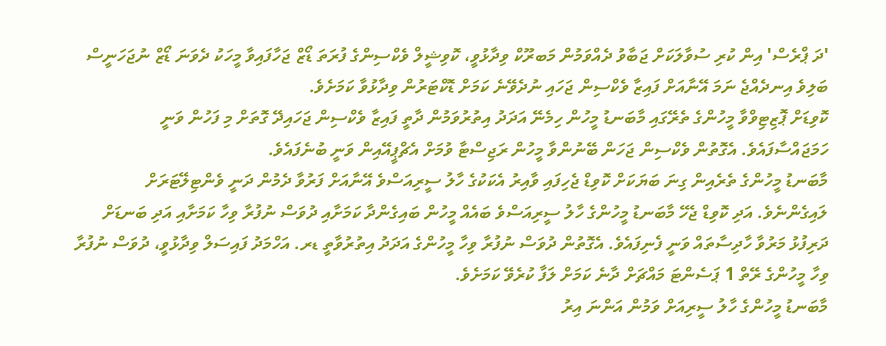'ދަ ޕްރެސް' އިން ކުރި ސުވާލަކަށް ޖަބާވު ދެއްވަމުން މަބރޫކް ވިދާޅުވީ، ކޮވިޝީލް ވެކްސިންގެ ފުރަތަ ޑޯޒް ޖަހާފައިވާ މީހަކު ދެވަނަ ޑޯޒް ނުޖަހަނީސް ބަލިވެ އިނދެއްޖެ ނަމަ އޭނާއަށް ފައިޒާ ވެކްސިން ޖަހައި ނުދެވޭނެ ކަމަށް ޑޮކްޓަރުން ވިދާޅުވާ ކަމަށެވެ.
ކޮވިޑަށް ޕޮޒިޓިވްވާ މީހުންގެ ތެރޭގައި މާބަނޑު މީހުން ހިމެނޭ އަދަދު އިތުރުވަމުން ދާތީ ފައިޒާ ވެކްސިން ޖަހައިދޭ ގޮތަށް މި ފަހުން ވަނީ ހަމަޖައްސާފައެވެ. އެގޮތުން ވެކްސިން ޖަހަން ބޭނުންވާ މީހުން ރަޖިސްޓާ ވުމަށް އެޗްޕީއޭއިން ވަނީ ބުނެފައެވެ.
މާބަނޑު މީހުންގެ ތެރެއިން ގިނަ ބަޔަކަށް ކޮވިޑް ޖެހިފައި ވާއިރު އެކަކުގެ ހާލު ސީރިއަސްވެ އޭނާއަށް ފަރުވާ ދެމުން ދަނީ ވެންޓިލޭޓަރަށް ލައިގެންނެވެ. އަދި ކޮވިޑް ޖެހޭ މާބަނޑު މީހުންގެ ހާލު ސީރިއަސްވެ ބައެއް މީހުން ބައިގެންދާ ކަމަށާއި ދުވަސް ނުފުރާ ވިހާ ކަމަށާއި އަދި ބަނޑަށް ދަރިފުޅު މަރުވާ ހާދިސާތައް ވަނީ ފެނިފައެވެ. އެގޮތުން ދުވަސް ނުފުރާ ވިހާ މީހުންގެ އަދަދު އިތުރުވާތީ ޑރ. އަހްމަދު ފައިސަލް ވިދާޅުވީ، ދުވަސް ނުފުރާ ވިހާ މީހުންގެ ރޭތް 1 ޕަސެންޓަ މައްޗަށް ދާނެ ކަމަށް ލަފާ ކުރެވޭ ކަމަށެވެ.
މާބަނޑު މީހުންގެ ހާލު ސީރިއަށް ވަމުން އަންނަ އިރު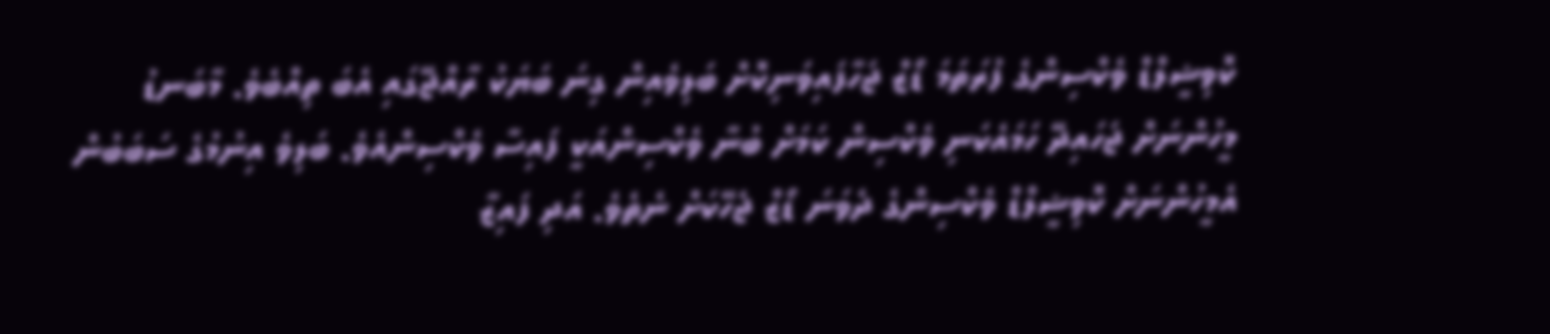ކޮވިޝީލްޑް ވެކްސިންގެ ފުރަތަމަ ޑޯޒް ޖަހާފައިވަނިކޮށް ބަލިވެއިން ގިނަ ބަޔަކު ރާއްޖޭގައި އެބަ ތިއްބެވެ. މާބަނޑު މީހުންނަށް ޖަހައިދޭ ހަމައެކަނި ވެކްސިން ކަމަށް ބުނާ ވެކްސިންއަކީ ފައިސާ ވެކްސިންއެވެ. ބަލިވެ އިނުމުގެ ސަބަބުން އެމީހުންނަށް ކޮވިޝީލްޑް ވެކްސިންގެ ދެވަނަ ޑޯޒް ޖެހޭކަށް ނެތެވެ. އަދި ފައިޒާ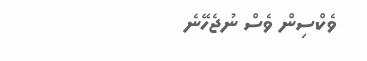ވެކްސިން ވެސް ނުޖެހޭނެ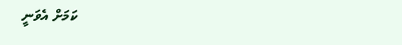ކަމަށް އެވަނީ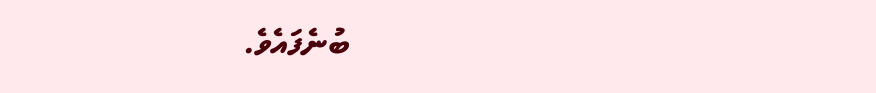ބުނެފައެވެ.